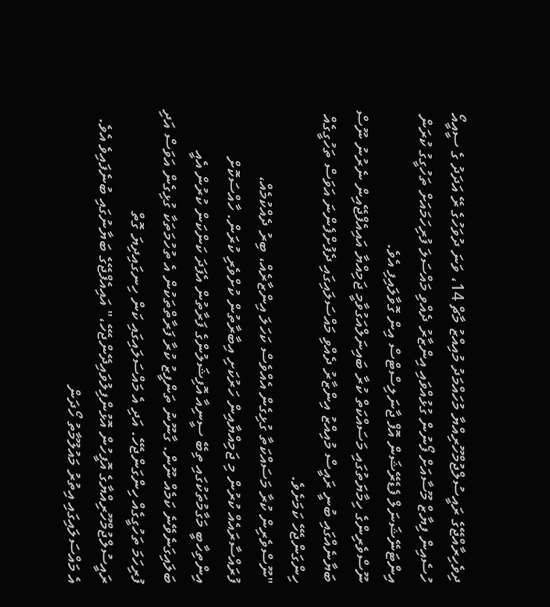ދިވެހިރާއްޖޭގެ ރައީސުލްޖުމްހޫރިއްޔާ މުހައްމަދު މުއިއްޒު މާޗް 14، ވަނަ ދުވަހުގެ ރޭ އަދަދު ގެ ސީއީއޯ ހުސެއިން ފިޔާޒް މޫސާއަށް ފޯނުން ގުޅުއްވައި އިންޒާރު ދެއްވި މައްސަލަ ފުރިހަމައަށް ތަހުގީގު ކުރަން އިންޓަނޭޝަނަލް ފެޑެރޭޝަން އޮފް ޖާނަލިސްޓްސް އިން ގޮވާލައިފި އެވެ.
ނޫސްވެރިންގެ ހިމާޔަތުގައި މަސައްކަތް ކުރާ ބައިނަލްއަގުވާމީ ޖަމިއްޔާ އައިއެފްޖޭއިން ނެރުނު ނޫސް ބަޔާނެއްގައި ބުނީ ރައީސް މުއިއްޒު އިންޒާރު ދެއްވި މައްސަލައިގައި ދެފުށްފެންނަ އަވަސް ތަހުގީގެއް ހިންގަންޖެހޭ ކަމަށެވެ.
"ނޫސްވެރިން ކުރާ މަސައްކަތާ ގުޅިގެން އެއްވެސް ކަހަލަ އިންޒާރެއް، ބިރު ދެއްކުމެއް، ފުރައްސާރައެއް ކުރުން މި ޖަމިއްޔާއިން ހަރުކަށި އިބާރާތުން ކުށްވެރި ކުރަން. ހާއްސަކޮށް އިންތިހާބީ މަގާމުތަކުގައި ތިބޭ ސީނިއާ އޮފިޝަލުންގެ ފަރާތުން އެފަދަ ކަންކަން ކުރުން އެއީ ބަލައިގަނެވޭނެ ކަމެއް ނޫން. ގާނޫނު ތަންފީޒު ކުރާ ފަރާތްތަކުން އެ ތުހުމަތަކާ ގުޅިގެން އަވަސް އަދި ފުރިހަމަ ތަހުގީގެއް ހިންގަންޖެހޭ. އަދި އެ މައްސަލައިގައި ކަން ހިނގައިދިޔަ ގޮތް ރައީސުލްޖުމްހޫރިއްޔާގެ އޮފީހުން އޮޅުންފިލުވައިދޭންޖެހޭ،" އައިއެފްޖޭގެ ބަޔާނުގައި ބުނެފައިވެ އެވެ.
އެ މައްސަލައިގައި އިތުރު މައުލޫމާތު ހޯދަން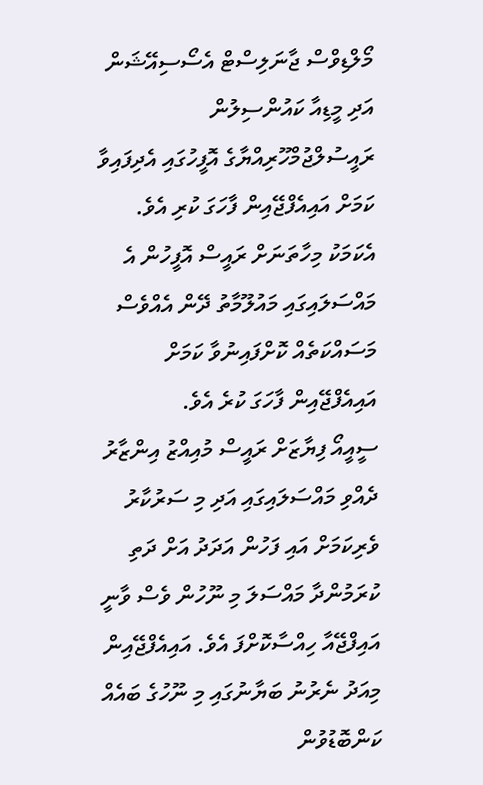މޯލްޑިވްސް ޖާނަލިސްޓް އެސޯސިއޭޝަން އަދި މީޑިއާ ކައުންސިލުން ރައީސުލްޖުމްހޫރިއްޔާގެ އޮފީހުގައި އެދިފައިވާ ކަމަށް އައިއެފްޖޭއިން ފާހަގަ ކުރި އެވެ. އެކަމަކު މިހާތަނަށް ރައީސް އޮފީހުން އެ މައްސަލައިގައި މައުލޫމާތު ދޭން އެއްވެސް މަސައްކަތެއް ކޮށްފައިނުވާ ކަމަށް އައިއެފްޖޭއިން ފާހަގަ ކުރެ އެވެ.
ސީއީއޯ ފިޔާޒަށް ރައީސް މުއިއްޒު އިންޒާރު ދެއްވި މައްސަލައިގައި އަދި މި ސަރުކާރު ވެރިކަމަށް އައި ފަހުން އަދަދު އަށް ދަތި ކުރަމުންދާ މައްސަލަ މި ނޫހުން ވެސް ވާނީ އައިފްޖޭއާ ހިއްސާކޮށްފަ އެވެ. އައިއެފްޖޭއިން މިއަދު ނެރުނު ބަޔާނުގައި މި ނޫހުގެ ބައެއް ކަންބޮޑުވުން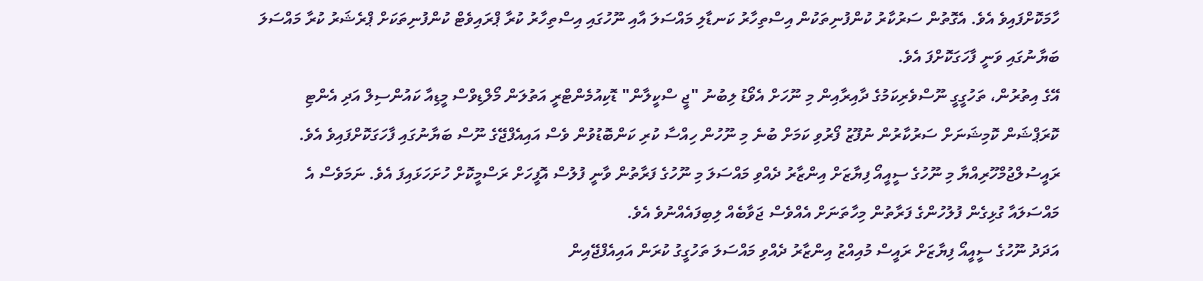ހާމަކޮށްފައިވެ އެވެ. އެގޮތުން ސަރުކާރު ކުންފުނިތަކުން އިސްތިހާރު ކަނޑާލި މައްސަލަ އާއި ނޫހުގައި އިސްތިހާރު ކުރާ ޕްރައިވެޓް ކުންފުނިތަކަށް ޕްރެޝަރު ކުރާ މައްސަލަ ބަޔާނުގައި ވަނީ ފާހަގަކޮށްފަ އެވެ.
އޭގެ އިތުރުން، ތަހުގީގީ ނޫސްވެރިކަމުގެ ދާއިރާއިން މި ނޫހަށް އެވޯޑު ލިބުނު "ޖީ ސްކީލާން" ޑޮކިއުމެންޓްރީ އަތުލަން މޯލްޑިވްސް މީޑިއާ ކައުންސިލް އަދި އެންޓި ކޮރަޕްޝަން ކޮމިޝަނަށް ސަރުކާރުން ނުފޫޒު ފޯރުވި ކަމަށް ބުނެ މި ނޫހުން ހިއްސާ ކުރި ކަންބޮޑުވުން ވެސް އައިއެފްޖޭގެ ނޫސް ބަޔާނުގައި ފާހަގަކޮށްފައިވެ އެވެ.
ރައީސުލްޖުމްހޫރިއްޔާ މި ނޫހުގެ ސީއީއޯ ފިޔާޒަށް އިންޒާރު ދެއްވި މައްސަލަ މި ނޫހުގެ ފަރާތުން ވާނީ ފުލުސް އޮފީހަށް ރަސްމީކޮށް ހުށަހަޅައިފަ އެވެ. ނަމަވެސް އެ މައްސަލައާ ގުޅިގެން ފުލުހުންގެ ފަރާތުން މިހާތަނަށް އެއްވެސް ޖަވާބެއް ލިބިފައެއްނުވެ އެވެ.
އަދަދު ނޫހުގެ ސީއީއޯ ފިޔާޒަށް ރައީސް މުއިއްޒު އިންޒާރު ދެއްވި މައްސަލަ ތަހުގީގު ކުރަން އައިއެފްޖޭއިން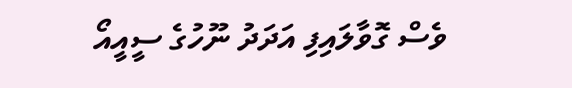ވެސް ގޮވާލައިފި އަދަދު ނޫހުގެ ސީއީއޯ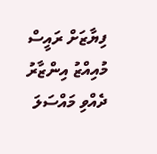ފިޔާޒަށް ރައީސް މުއިއްޒު އިންޒާރު ދެއްވި މައްސަލަ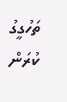ތަހުގީގު ކުރަން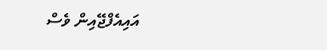އައިއެފްޖޭއިން ވެސް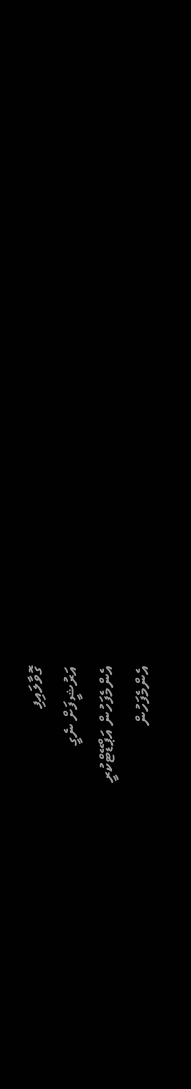ގޮވާލައިފި
އަރުޝީފަށް ނެގީ
އެންމެފަހުން އަޕްޑޭޓްކުރީ
އެންމެފަހުން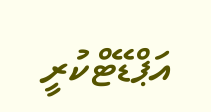އަޕްޑޭޓްކުރީ